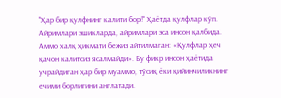"Ҳар бир қулфнинг калити бор!" Ҳаётда қулфлар кўп. Айримлари эшикларда, айримлари эса инсон қалбида. Аммо халқ ҳикмати бежиз айтилмаган: «Қулфлар ҳеч қачон калитсиз ясалмайди». Бу фикр инсон ҳаётида учрайдиган ҳар бир муаммо, тўсиқ ёки қийинчиликнинг ечими борлигини англатади.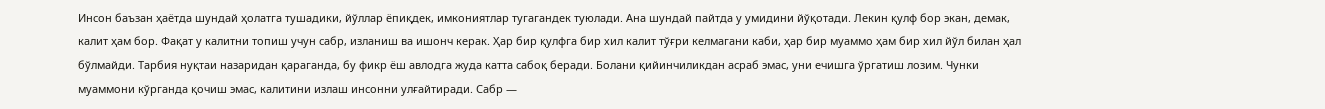Инсон баъзан ҳаётда шундай ҳолатга тушадики, йўллар ёпиқдек, имкониятлар тугагандек туюлади. Ана шундай пайтда у умидини йўқотади. Лекин қулф бор экан, демак, калит ҳам бор. Фақат у калитни топиш учун сабр, изланиш ва ишонч керак. Ҳар бир қулфга бир хил калит тўғри келмагани каби, ҳар бир муаммо ҳам бир хил йўл билан ҳал бўлмайди. Тарбия нуқтаи назаридан қараганда, бу фикр ёш авлодга жуда катта сабоқ беради. Болани қийинчиликдан асраб эмас, уни ечишга ўргатиш лозим. Чунки муаммони кўрганда қочиш эмас, калитини излаш инсонни улғайтиради. Сабр —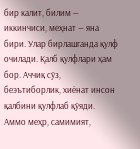бир калит, билим — иккинчиси, меҳнат — яна бири. Улар бирлашганда қулф очилади. Қалб қулфлари ҳам бор. Аччиқ сўз, беэътиборлик, хиёнат инсон қалбини қулфлаб қўяди. Аммо меҳр, самимият,